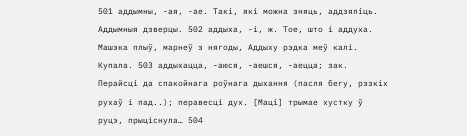501 аддымны, -ая, -ае. Такі, які можна зняць, аддзяліць. Аддымныя дзверцы. 502 аддыха, -і, ж. Тое, што і аддуха. Машэка плыў, марнеў з нягоды, Аддыху рэдка меў калі. Купала. 503 аддыхацца, -аюся, -аешся, -аецца; зак. Перайсці да спакойнага роўнага дыхання (пасля бегу, рэзкіх рухаў і пад..); перавесці дух. [Маці] трымае хустку ў руцэ, прыціснула… 504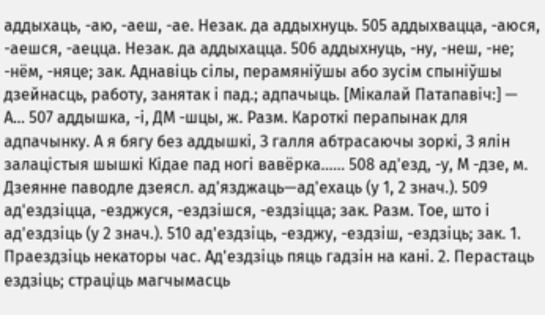аддыхаць, -аю, -аеш, -ае. Незак. да аддыхнуць. 505 аддыхвацца, -аюся, -аешся, -аецца. Незак. да аддыхацца. 506 аддыхнуць, -ну, -неш, -не; -нём, -няце; зак. Аднавіць сілы, перамяніўшы або зусім спыніўшы дзейнасць, работу, занятак і пад.; адпачыць. [Мікалай Патапавіч:] — А… 507 аддышка, -і, ДМ -шцы, ж. Разм. Кароткі перапынак для адпачынку. А я бягу без аддышкі, З галля абтрасаючы зоркі, З ялін залацістыя шышкі Кідае пад ногі вавёрка...… 508 ад'езд, -у, М -дзе, м. Дзеянне паводле дзеясл. ад'язджаць—ад'ехаць (у 1, 2 знач.). 509 ад'ездзіцца, -езджуся, -ездзішся, -ездзіцца; зак. Разм. Тое, што і ад'ездзіць (у 2 знач.). 510 ад'ездзіць, -езджу, -ездзіш, -ездзіць; зак. 1. Праездзіць некаторы час. Ад'ездзіць пяць гадзін на кані. 2. Перастаць ездзіць; страціць магчымасць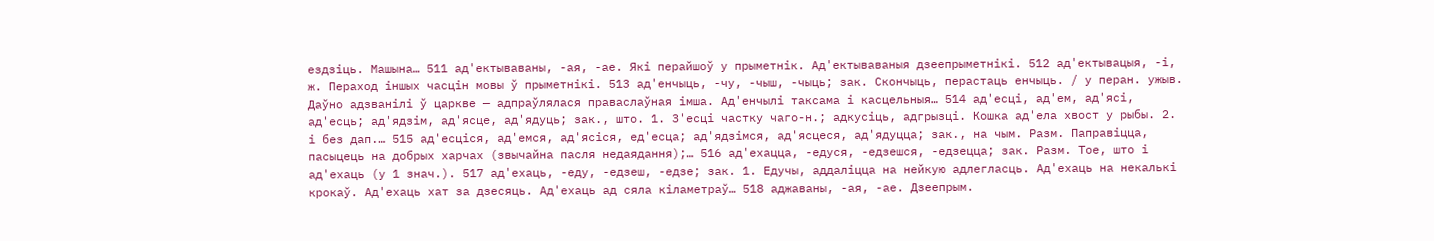ездзіць. Машына… 511 ад'ектываваны, -ая, -ае. Які перайшоў у прыметнік. Ад'ектываваныя дзеепрыметнікі. 512 ад'ектывацыя, -і, ж. Пераход іншых часцін мовы ў прыметнікі. 513 ад'енчыць, -чу, -чыш, -чыць; зак. Скончыць, перастаць енчыць. / у перан. ужыв. Даўно адзванілі ў царкве — адпраўлялася праваслаўная імша. Ад'енчылі таксама і касцельныя… 514 ад'есці, ад'ем, ад'ясі, ад'есць; ад'ядзім, ад'ясце, ад'ядуць; зак., што. 1. З'есці частку чаго-н.; адкусіць, адгрызці. Кошка ад'ела хвост у рыбы. 2. і без дап.… 515 ад'есціся, ад'емся, ад'ясіся, ед'есца; ад'ядзімся, ад'ясцеся, ад'ядуцца; зак., на чым. Разм. Паправіцца, пасыцець на добрых харчах (звычайна пасля недаядання);… 516 ад'ехацца, -едуся, -едзешся, -едзецца; зак. Разм. Тое, што і ад'ехаць (у 1 знач.). 517 ад'ехаць, -еду, -едзеш, -едзе; зак. 1. Едучы, аддаліцца на нейкую адлегласць. Ад'ехаць на некалькі крокаў. Ад'ехаць хат за дзесяць. Ад'ехаць ад сяла кіламетраў… 518 аджаваны, -ая, -ае. Дзеепрым.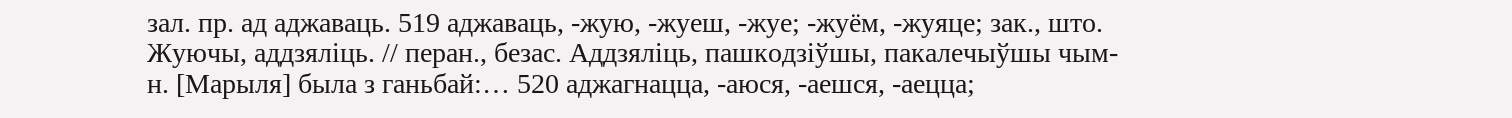зал. пр. ад аджаваць. 519 аджаваць, -жую, -жуеш, -жуе; -жуём, -жуяце; зак., што. Жуючы, аддзяліць. // перан., безас. Аддзяліць, пашкодзіўшы, пакалечыўшы чым-н. [Марыля] была з ганьбай:… 520 аджагнацца, -аюся, -аешся, -аецца;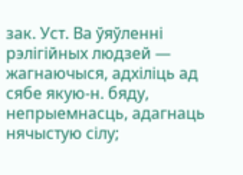зак. Уст. Ва ўяўленні рэлігійных людзей — жагнаючыся, адхіліць ад сябе якую-н. бяду, непрыемнасць, адагнаць нячыстую сілу;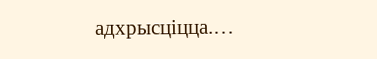адхрысціцца.…